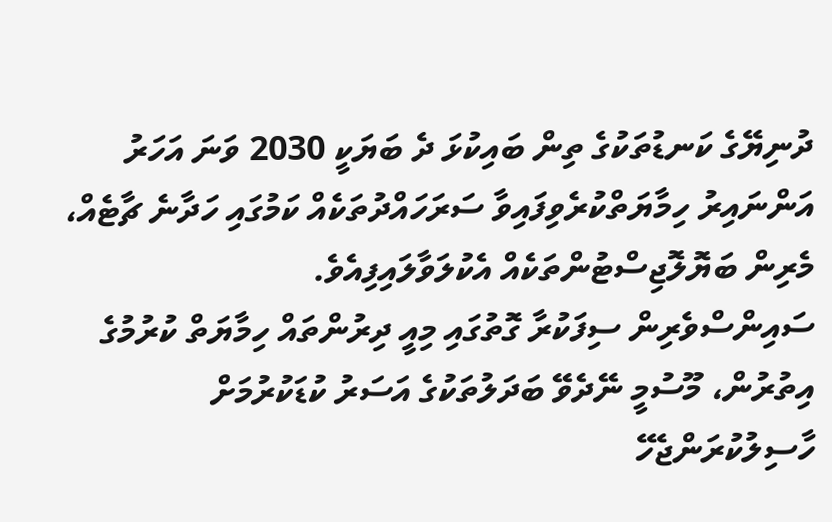ދުނިޔޭގެ ކަނޑުތަކުގެ ތިން ބައިކުޅަ ދެ ބަޔަކީ 2030 ވަނަ އަހަރު އަންނައިރު ހިމާޔަތްކުރެވިފައިވާ ސަރަހައްދުތަކެއް ކަމުގައި ހަދާނެ ޗާޓެއް، މެރިން ބަޔޮލޮޖިސްޓުންތަކެއް އެކުލަވާލައިފިއެވެ.
ސައިންސްވެރިން ސިފަކުރާ ގޮތުގައި މިއީ ދިރުންތައް ހިމާޔަތް ކުރުމުގެ އިތުރުން، މޫސުމީ ނޭދެވޭ ބަދަލުތަކުގެ އަސަރު ކުޑަކުރުމަށް ހާސިލުކުރަންޖެހޭ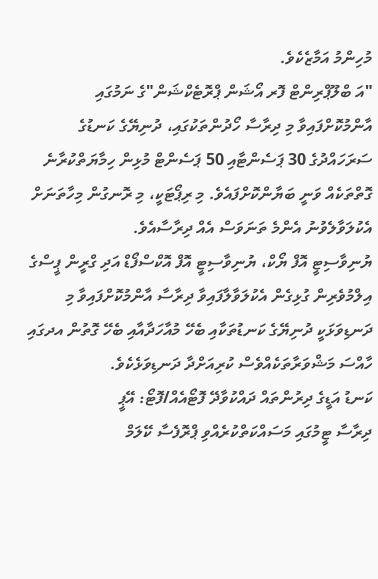މުހިންމު އަމާޒެކެވެ.
"އަ ބްލޫޕްރިންޓް ފޮރ އޯޝަން ޕްރޮޓެކްޝަން"ގެ ނަމުގައި އާންމުކޮށްފައިވާ މި ދިރާސާ ހޯދުންތަކުގައި، ދުނިޔޭގެ ކަނޑުގެ ސަރަހައްދުގެ 30 ޕަސެންޓާއި 50 ޕަސެންޓް މުޅިން ހިމާޔަތްކުރާނެ ގޮތްތަކެއް ވަނީ ބަޔާންކޮށްފައެވެ. މި ރިޕޯޓަކީ، މި ރޮނގުން މިހާތަނަށް އެކުލަވާލެވުނު އެންމެ ތަނަވަސް އެއް ދިރާސާއެވެ.
ޔުނިވާސިޓީ އޮފް ޔޯކް، ޔުނިވާސިޓީ އޮފް އޮކްސްފޯޑް އަދި ގްރީން ޕީސްގެ އިލްމުވެރިން ގުޅިގެން އެކުލަވާލާފައިވާ ދިރާސާ އާންމުކޮށްފައިވާ މި ދަނޑިވަޅަކީ ދުނިޔޭގެ ކަނޑުތަކާއި ބެހޭ މުއާހަދާއާއި ބެހޭ ގޮތުން އދގައި ހާއްސަ މަޝްވަރާތަކެއްވެސް ކުރިއަށްދާ ދަނޑިވަޅެކެވެ.
ކަނޑު އަޑީގެ ދިރުންތައް ދައްކުވާދޭ ފޮޓޯއެއް/ފޮޓޯ: އޭޕީ
ދިރާސާ ޓީމުގައި މަސައްކަތްކުރެއްވި ޕްރޮފެސާ ކޭލަމް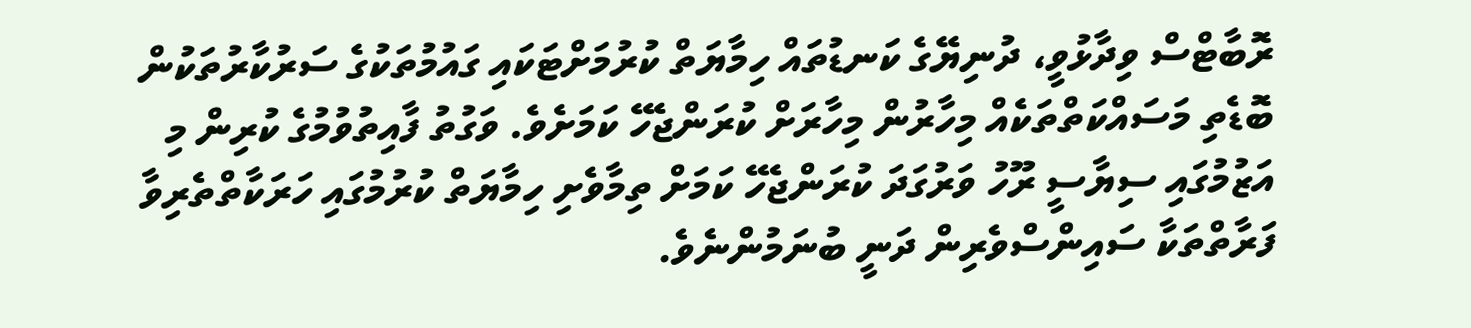ރޮބާޓްސް ވިދާޅުވީ، ދުނިޔޭގެ ކަނޑުތައް ހިމާޔަތް ކުރުމަށްޓަކައި ގައުމުތަކުގެ ސަރުކާރުތަކުން ބޮޑެތި މަސައްކަތްތަކެއް މިހާރުން މިހާރަށް ކުރަންޖެހޭ ކަމަށެވެ. ވަގުތު ފާއިތުވުމުގެ ކުރިން މި އަޒުމުގައި ސިޔާސީ ރޫހު ވަރުގަދަ ކުރަންޖެހޭ ކަމަށް ތިމާވެށި ހިމާޔަތް ކުރުމުގައި ހަރަކާތްތެރިވާ ފަރާތްތަކާ ސައިންސްވެރިން ދަނީ ބުނަމުންނެވެ.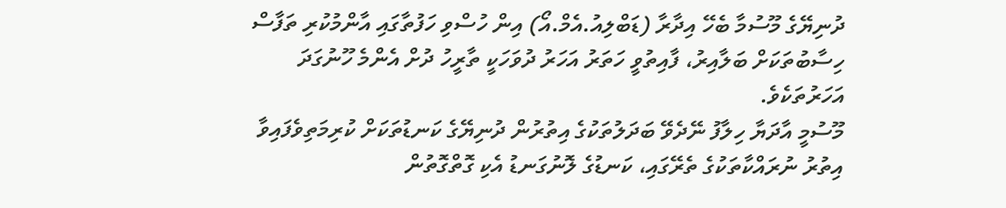ދުނިޔޭގެ މޫސުމާ ބެހޭ އިދާރާ (ޑަބްލިއު.އެމް.އޯ) އިން ހުސްވި ހަފުތާގައި އާންމުކުރި ތަފާސް ހިސާބުތަކަށް ބަލާއިރު، ފާއިތުވީ ހަތަރު އަހަރު ދުވަހަކީ ތާރީހު ދުށް އެންމެ ހޫނުގަދަ އަހަރުތަކެވެ.
މޫސުމީ އާދަޔާ ހިލާފު ނޭދެވޭ ބަދަލުތަކުގެ އިތުރުން ދުނިޔޭގެ ކަނޑުތަކަށް ކުރިމަތިވެފައިވާ އިތުރު ނުރައްކާތަކުގެ ތެރޭގައި، ކަނޑުގެ ލޮނުގަނޑު އެކި ގޮތްގޮތުން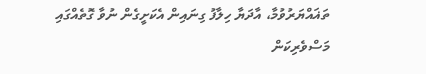ތަޣައްޔަރުވުމާ، އާދަޔާ ހިލާފު ގިނައިން އެކަށީގެން ނުވާ ގޮތެއްގައި މަސްވެރިކަން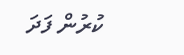ކުރުން ފަދަ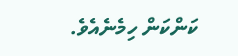ކަންކަން ހިމެނެއެވެ.